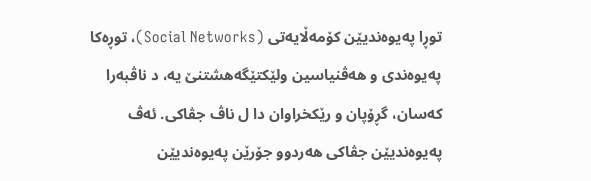توڕا پەیوەندیێن کۆمەڵایەتی (Social Networks)، توڕەکا پەیوەندی و هەڤنیاسین ولێکتێگەهشتنێ یە، د ناڤبەرا کەسان، گڕۆپان و رێکخراوان دا ل ناڤ جڤاکی. ئەڤ پەیوەندیێن جڤاکی هەردوو جۆرێن پەیوەندیێن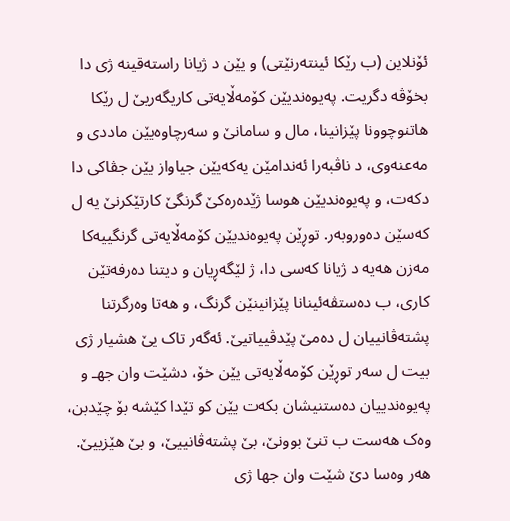ئۆنلاین (ب رێکا ئینتەرنێتی) و یێن د ژیانا راستەقینە ژی دا بخۆڤە دگریت. پەیوەندیێن کۆمەڵایەتی کاریگەریێ ل رێکا هاتنوچوونا پێزانینا، مال و سامانێ و سەرچاوەیێن ماددی و مەعنەوی، د ناڤبەرا ئەندامێن یەکەیێن جیاواز یێن جڤاکی دا دکەت، و پەیوەندیێن هوسا ژێدەرەکێ گرنگێ کارتێکرنێ یە ل کەسێن دەوروبەر. توڕێن پەیوەندیێن کۆمەڵایەتی گرنگییەکا مەزن هەیە د ژیانا کەسی دا، ژ لێگەڕیان و دیتنا دەرفەتێن کاری، ب دەستڤەئینانا پێزانینێن گرنگ، و هەتا وەرگرتنا پشتەڤانییان ل دەمێ پێدڤییاتیێ. ئەگەر تاک یێ هشیار ژی بیت ل سەر توڕێن کۆمەڵایەتی یێن خۆ، دشێت وان جهـ و پەیوەندییان دەستنیشان بکەت یێن کو تێدا کێشە بۆ چێدبن، وەک هەست ب تنێ بوونێ، بێ پشتەڤانییێ، و بێ هێزییێ. هەر وەسا دێ شێت وان جها ژی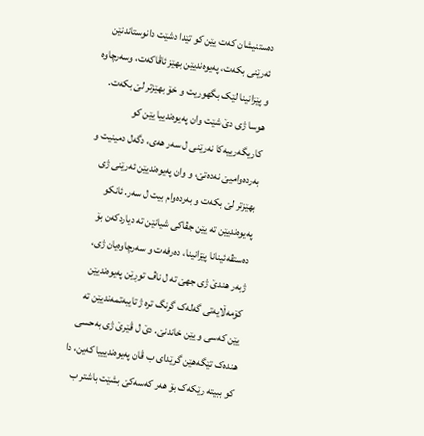دەستنیشان کەت یێن کو تێدا دشێت دانوستاندنێن ئەرێنی بکەت، پەیوەندیێن بهێز ئاڤاکەت، وسەرچاوە و پێزانینا لێک بگهوریت و خۆ بهێزتر لێ بکەت. هوسا ژی دێ شێت وان پەیوەندییا یێن کو کاریگەرییەکا نەرێنی ل سەر هەی، دگەل دمینیت و بەردەوامیێ نەدەتێ، و وان پەیوەندیێن ئەرێنی ژی بهێزتر لێ بکەت و بەردەوام بیت ل سەر. ئانکو پەیوەندیێن تە یێن جڤاکی شیانێن تە دیاردکەن بۆ دەستڤەئینانا پێزانینا، دەرفەت و سەرچاوەیان ژی، ژبەر هندێ ژی جهێ تە ل ناڤ توڕێن پەیوەندیێن کۆمەڵایەتی گەلەک گرنگ ترە ژ تایبەتمەندیێن تە یێن کەسی و یێن خاندنێ. دێ ل ڤێرێ ژی بەحسی هندەک تێگەهێن گرێدای ب ڤان پەیوەندیییا کەین، دا کو ببیتە رێکەک بۆ هەر کەسەکێ بشێت باشتر ب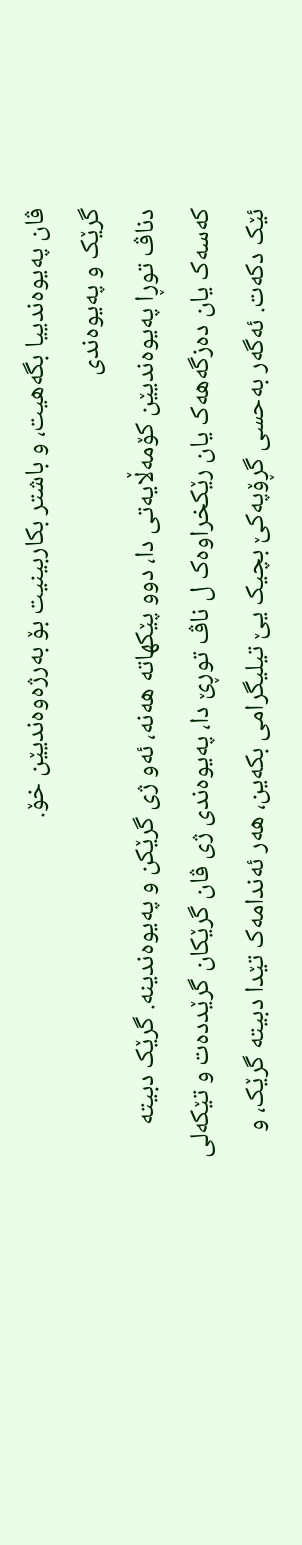ڤان پەیوەندییا بگەهیت، و باشتر بکاربینیت بۆ بەرژەوەندیێن خۆ.
گرێک و پەیوەندی
دناڤ توڕا پەیوەندیێن کۆمەڵایەتی دا، دوو پێکهاتە هەنە، ئەو ژی گرێکن و پەیوەندینە. گرێک دبیتە کەسەک یان دەزگەهەک یان رێکخراوەک ل ناڤ توڕێ دا، پەیوەندی ژی ڤان گرێکان گرێددەت و تێکەلی ئێک دکەت. ئەگەر بەحسی گڕۆپەکێ بچیک یێ تیلیگرامی بکەین، هەر ئەندامەک تێدا دبیتە گرێک، و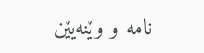نامە و وێنەیێن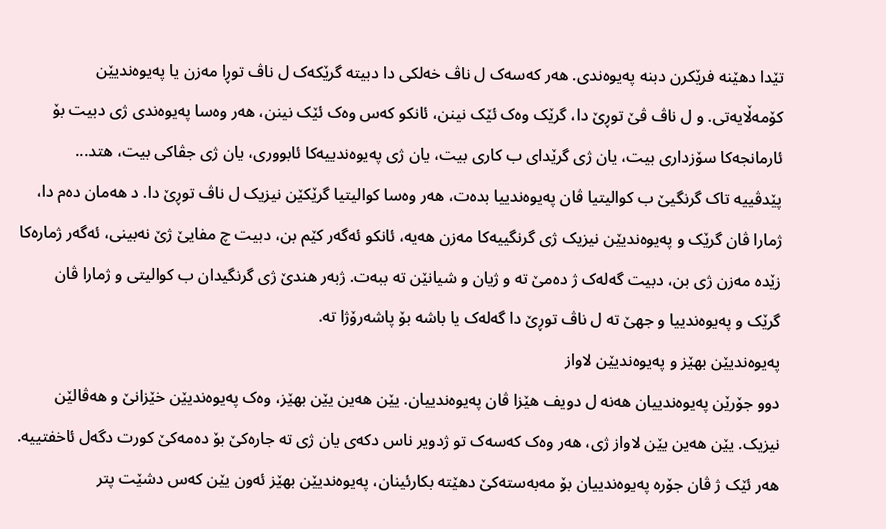تێدا دهێنە فرێکرن دبنە پەیوەندی. هەر کەسەک ل ناڤ خەلکی دا دبیتە گرێکەک ل ناڤ توڕا مەزن یا پەیوەندیێن کۆمەڵایەتی. و ل ناڤ ڤێ توڕێ دا، گرێک وەک ئێک نینن، ئانکو کەس وەک ئێک نینن، هەر وەسا پەیوەندی ژی دبیت بۆ ئارمانجەکا سۆزداری بیت، یان ژی گرێدای ب کاری بیت، یان ژی پەیوەندییەکا ئابووری، یان ژی جڤاکی بیت، هتد...
پێدڤییە تاک گرنگیێ ب کوالیتیا ڤان پەیوەندییا بدەت، هەر وەسا کوالیتیا گرێکێن نیزیک ل ناڤ توڕێ دا. د هەمان دەم دا، ژمارا ڤان گرێک و پەیوەندیێن نیزیک ژی گرنگییەکا مەزن هەیە، ئانکو ئەگەر کێم بن، دبیت چ مفایێ ژێ نەبینی، ئەگەر ژمارەکا زێدە مەزن ژی بن، دبیت گەلەک ژ دەمێ تە و ژیان و شیانێن تە ببەت. ژبەر هندێ ژی گرنگیدان ب کوالیتی و ژمارا ڤان گرێک و پەیوەندییا و جهێ تە ل ناڤ توڕێ دا گەلەک یا باشە بۆ پاشەرۆژا تە.
پەیوەندیێن بهێز و پەیوەندیێن لاواز
دوو جۆرێن پەیوەندییان هەنە ل دویف هێزا ڤان پەیوەندییان. یێن هەین یێن بهێز، وەک پەیوەندیێن خێزانێ و هەڤالێن نیزیک. یێن هەین یێن لاواز ژی، هەر وەک کەسەک تو ژدویر ناس دکەی یان ژی تە جارەکێ بۆ دەمەکێ کورت دگەل ئاخفتییە.
هەر ئێک ژ ڤان جۆرە پەیوەندییان بۆ مەبەستەکێ دهێتە بکارئینان، پەیوەندیێن بهێز ئەون یێن کەس دشێت پتر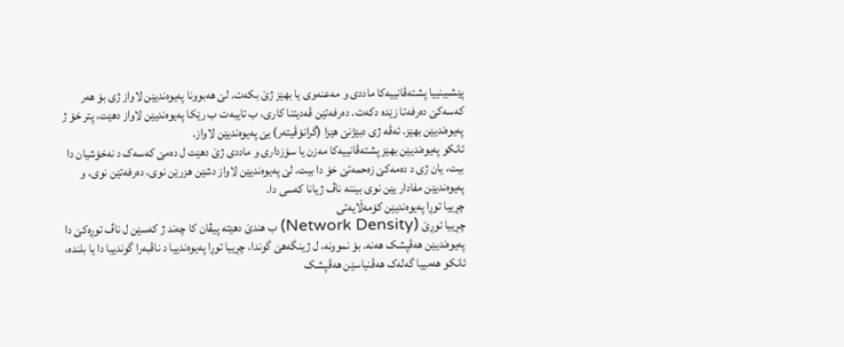پێشبینییا پشتەڤانییەکا ماددی و مەعنەوی یا بهێز ژێ بکەت. لێ هەبوونا پەیوەندیێن لاواز ژی بۆ هەر کەسەکێ دەرفەتا زێدە دکەت. دەرفەتێن ڤەدیتنا کاری، ب تایبەت ب رێکا پەیوەندیێن لاواز دهێت، پتر خۆ ژ پەیوەندیێن بهێز. ئەڤە ژی دبێژنێ هێزا (گرانۆڤیتەر) یێ پەیوەندیێن لاواز.
ئانکو پەیوەندیێن بهێز پشتەڤانییەکا مەزن یا سۆزداری و ماددی ژێ دهێت ل دەمێ کەسەک د نەخۆشیان دا بیت، یان ژی د دەمەکێ زەحمەتێ خۆ دا بیت. لێ پەیوەندیێن لاواز دشێن هزرێن نوی، دەرفەتێن نوی، و پەیوەندیێن مفادار یێن نوی بیننە ناڤ ژیانا کەسی دا.
چڕییا توڕا پەیوەندیێن کۆمەڵایەتی
چڕییا توڕێ (Network Density) ب هندێ دهێتە پیڤان کا چەند ژ کەسێن ل ناڤ توڕەکێ دا پەیوەندیێن هەڤپشک هەنە. بۆ نموونە، ل ژینگەهێ گوندا، چڕییا توڕا پەیوەندییا د ناڤبەرا گوندییا دا یا بلندە، ئانکو هەمییا گەلەک هەڤنیاسێن هەڤپشک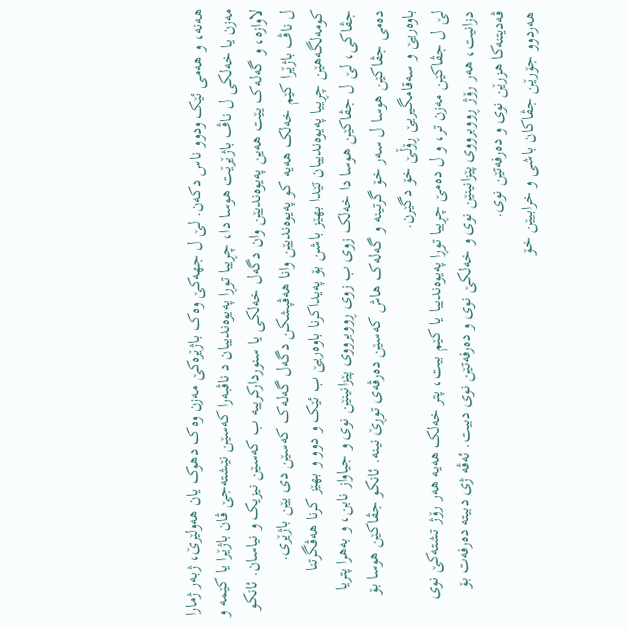هەنە، و هەمی ئێک ودوو ناس دکەن. لێ ل جهەکێ وەک باژێرەکێ مەزن وەک دهوک یان هەولێرێ، ژبەر ژمارا مەزن یا خەلکی ل ناڤ باژێرێت هوسا دا، چڕییا توڕا پەیوەندییان د ناڤبەرا کەسێن نێشتەجێ ڤان باژێرا یا کێمە و لاوازە، و گەلەک یێت هەین پەیوەندیێن وان دگەل خەلکی یا سنوردارکرییە ب کەسێن نیزیک و نیاسان. ئانکو ل ناڤ باژێرا کێم خەلک هەیە کو پەیوەندیێن وانا هەڤپشکن دگەل گەلەک کەسێن دی یێن باژێری.
کومەلگەهێن چڕییا پەیوەندییان تێدا بهێز باشن بۆ پەیداکرنا باوەریێ ب ئێک و دوو و بهێز کرنا هەڤگرتنا جڤاکی، لێ ل جڤاکێن هوسا دا خەلک زوی ب زوی ڕووبرووی پێزانینێن نوی و جیاواز نابن، و بەهرا پتریا دەمی جڤاکێن هوسا ل سەر خۆ گرتینە و گەلەک هاش کەسێن دەرڤەی توڕێ نینە. ئانکو جڤاکێن هوسا بۆ باوەریێ و سەقامگیریێ ڕۆڵێ خۆ دگێرن.
لێ ل جڤاکێن مەزن تر، و ل دەمێ چڕییا توڕا پەیوەندییا یا کێم بیت، پتر خەلک هەیە هەر رۆژ تشتەکێ نوی دزانیت، هەر رۆژ ڕووبرووی پێزانینێن نوی و خەلکێ نوی و دەرفەتێن نوی دبیت. ئەڤە ژی دبیتە دەرفەت بۆ ڤەدیتنەکا هزرێن نوی و دەرفەتێن نوی.
هەردوو جۆرێن جڤاکان باشی و خرابیێن خۆ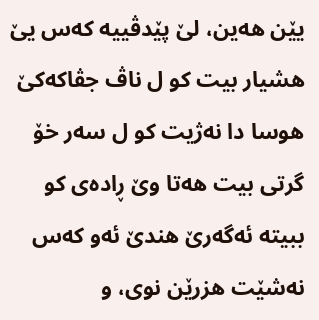یێن هەین، لێ پێدڤییە کەس یێ هشیار بیت کو ل ناڤ جڤاکەکێ هوسا دا نەژیت کو ل سەر خۆ گرتی بیت هەتا وێ ڕادەی کو ببیتە ئەگەرێ هندێ ئەو کەس نەشێت هزرێن نوی، و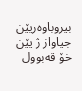بیروباوەریێن جیاواز ژ یێن خۆ قەبوول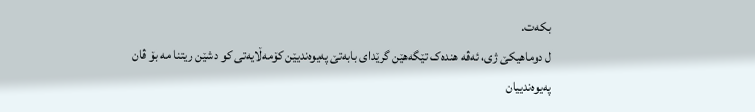بکەت.
ل دوماهیکێ ژی، ئەڤە هندەک تێگەهێن گرێدای بابەتێ پەیوەندیێن کۆمەڵایەتی کو دشێن ریتنا مە بۆ ڤان پەیوەندییان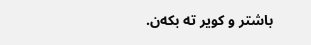باشتر و کویر تە بکەن.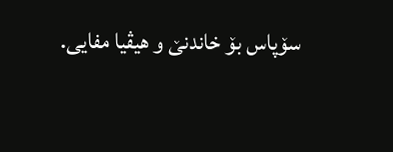سۆپاس بۆ خاندنێ و هیڤیا مفایی.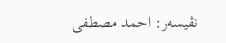نڤیسەر: احمد مصطفى